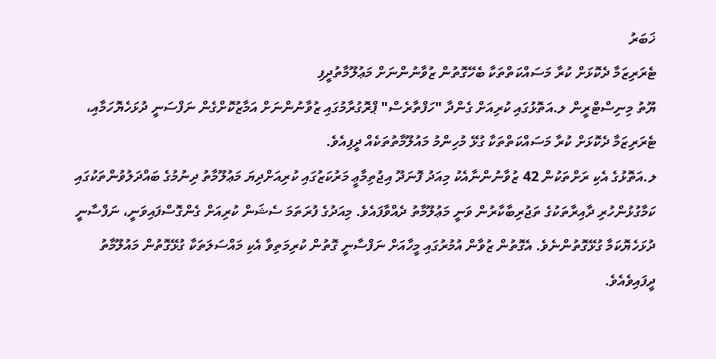ޚަބަރު
ޓެރަރިޒަމާ ދެކޮޅަށް ކުރާ މަސައްކަތްތަކާ ބެހޭގޮތުން ޒުވާނުންނަށް މަޢުލޫމާތުދީފި
ޔޫތު މިނިސްޓްރީން ލ.އަތޮޅުގައި ކުރިއަށް ގެންދާ "ހަފްތާރެސް" ޕްރޮގުރާމުގައި ޒުވާނުންނަށް އަމާޒުކޮށްގެން ނަފްސަނީ ދުޅަހެޔޮހަމާއި، ޓެރަރިޒަމާ ދެކޮޅަށް ކުރާ މަސައްކަތްތަކާ ގުޅޭ މުހިންމު މައުލޫމާތުތަކެއް ދީފިއެވެ.
ލ.އަތޮޅުގެ އެކި ރަށްތަކުން 42 ޒުވާނުންނާއެކު މިއަދު ފޮނަދޫ އިޖުތިމާޢީ މަރުކަޒުގައި ކުރިއަށްދިޔަ މަޢުލޫމާތު ދިނުމުގެ ބައްދަލުވުންތަކުގައި ކަމާގުޅުންހުރި ދާއިރާތަކުގެ ތަޖުރިބާކާރުން ވަނީ މަޢުލޫމާތު ދެއްވާފައެވެ. މިއަދުގެ ފުރަތަމަ ސެޝަން ކުރިއަށް ގެންގޮސްފައިވަނީ، ނަފްސާނީ ދުޅަހެޔޮކަމާ ގުޅޭގޮތުންނެވެ. އެގޮތުން ޒުވާން އުމުރުގައި މީހާއަށް ނަފްސާނީ ގޮތުން ކުރިމަތިވާ އެކި މައްސަލަތަކާ ގުޅޭގޮތުން މައުލޫމާތު ދީފައިވެއެވެ.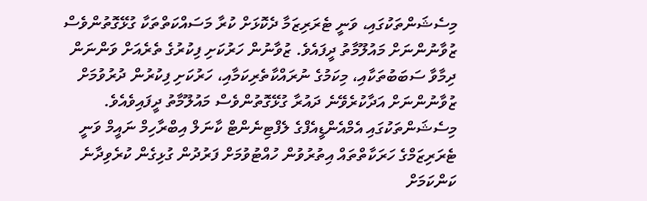މިސެޝަންތަކުގައި، ވަނީ ޓެރަރިޒަމާ ދެކޮޅަށް ކުރާ މަސައްކަތްތަކާ ގުޅޭގޮތުންވެސް ޒުވާނުންނަށް މައުލޫމާތު ދީފައެވެ. ޒުވާނުން ހަރުކަށި ފިކުރުގެ ތެރެއަށް ވަންނަން ދިމާވާ ސަބަބުތަކާއި، މިކަމުގެ ނުރައްކާތެރިކަމާއި، ހަރުކަށި ފިކުރުން ދުރުވުމަށް ޒުވާނުންނަށް އަދާކުރެވޭނެ ދައުރާ ގުޅޭގޮތުންވެސް މައުލޫމާތު ދީފައިވެއެވެ.
މިސެޝަންތަކުގައި އެމްއެންޑީއެފްގެ ލެފްޓިނެންޓް ކާނަލް އިބްރާހިމް ނައީމް ވަނީ ޓެރަރިޒަމްގެ ހަރަކާތްތައް އިތުރުވުން ހުއްޓުވުމަށް ފަރުދުން ގުޅިގެން ކުރެވިދާނެ ކަންކަމަށް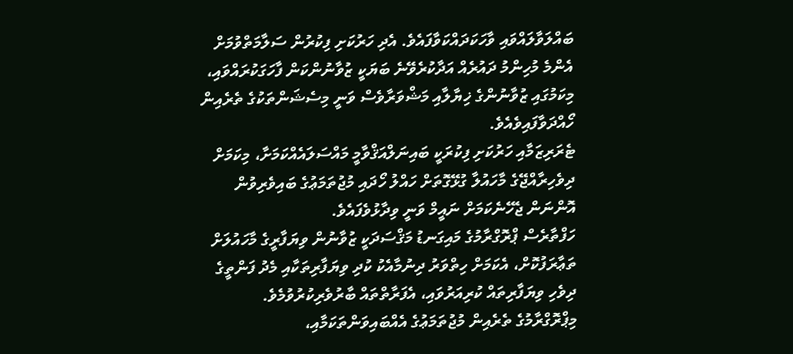ބައްލަވާލައްވައި ވާހަކަދައްކަވާފައެވެ. އެދި ހަރުކަށި ފިކުރުން ސަލާމަތްވުމަށް އެންމެ މުހިންމު ދައުރެއް އަދާކުރެވޭނެ ބަޔަކީ ޒުވާނުންކަން ފާހަގަކުރައްވައި، މިކަމުގައި ޒުވާނުންގެ ޚިޔާލާއި މަޝްވަރާވެސް ވަނީ މިސެޝަންތަކުގެ ތެރެއިން ހޯއްދަވާފައިވެއެވެ.
ޓެރަރިޒަމާއި ހަރުކަށި ފިކުރަކީ ބައިނަލްއަޤްވާމީ މައްސަލައެއްކަމަށާ، މިކަމަށް ދިވެހިރާއްޖޭގެ މާހައުލާ ގުޅޭގޮތަށް ހައްލު ހޯދައި މުޖުތަމަޢުގެ ބައިވެރިވުން އޮންނަން ޖެހޭނެކަމަށް ނައީމް ވަނީ ވިދާޅުވެފައެވެ.
ހަފްތާރެސް ޕްރޮގްރާމުގެ މައިގަނޑު މަޤްސަދަކީ ޒުވާނުން ވިޔަފާރީގެ މާހައުލަށް ތަޢާރަފުކޮށް، އެކަމަށް ހިތްވަރު ދިނުމާއެކު ކުދި ވިޔަފާރިތަކާއި މެދު ފަންތީގެ ދިވެހި ވިޔަފާރިތައް ކުރިއަރުވައި، އެފަރާތްތައް ބާރުވެރިކުރުވުމެވެ.
މިޕްރޮގްރާމުގެ ތެރެއިން މުޖުތަމަޢުގެ އެއްބައިވަންތަކަމާއި،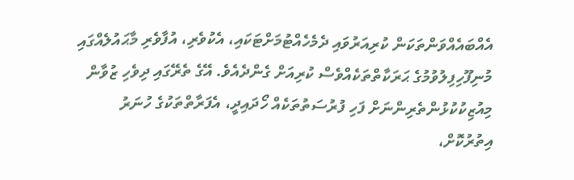އެއްބައެއްވަންތަކަން ކުރިއަރުވައި ދެމެހެއްޓުމަށްޓަކައި، އެކުވެރި، އުފާވެރި މާޙައުލެއްގައި މުނިފޫހިފިލުވުމުގެ ޙަރަކާތްތަކެއްވެސް ކުރިއަށް ގެންދެއެވެ. އޭގެ ތެރޭގައި ދިވެހި ޒުވާން މިއުޒިކުކުޅުންތެރިންނަށް ފަހި ފުރުސަތުތަކެއް ހޯދައިދީ، އެފަރާތްތަކުގެ ހުނަރު އިތުރުކޮށް،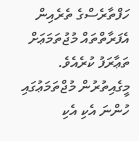ހަފްތާރެސްގެ ތެރެއިން އެފަރާތްތައް މުޖުތަމަޢަށް ތަޢާރަފު ކުރެއެވެ. މީގެއިތުރުން މުޖްތަމަޢުގައި ހުންނަ އެކި އެކި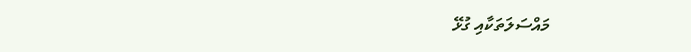މައްސަލަތަކާއި ގުޅޭ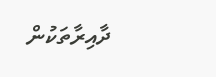ދާއިރާތަކުން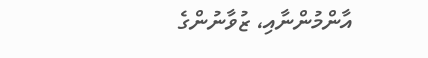އާންމުންނާއި، ޒުވާނުންގެ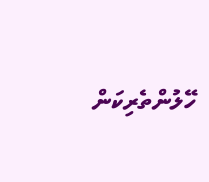ހޭލުންތެރިކަން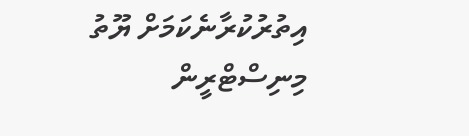އިތުރުކުރާނެކަމަށް ޔޫތު މިނިސްޓްރީން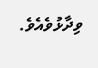ވިދާޅުވެއެވެ.